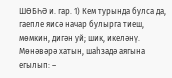ШӨБҺӘ и. гар. 1) Кем турында булса да, гаепле яисә начар булырга тиеш, мөмкин, дигән уй; шик, икеләнү. Мөнәвәрә хатын, шаһзадә аягына егылып: –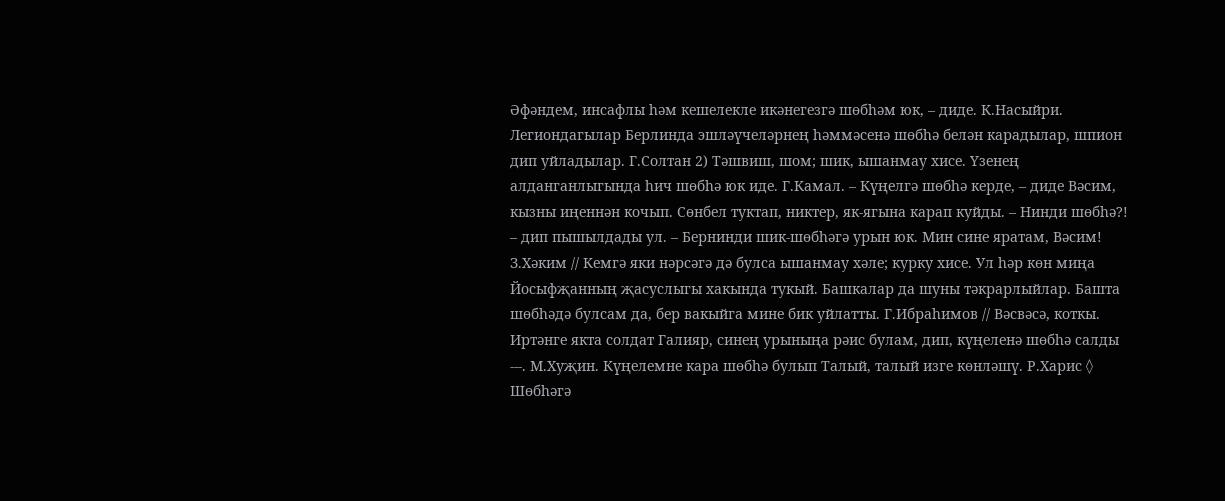Әфәндем, инсафлы һәм кешелекле икәнегезгә шөбһәм юк, – диде. К.Насыйри. Легиондагылар Берлинда эшләүчеләрнең һәммәсенә шөбһә белән карадылар, шпион дип уйладылар. Г.Солтан 2) Тәшвиш, шом; шик, ышанмау хисе. Үзенең алданганлыгында һич шөбһә юк иде. Г.Камал. – Күңелгә шөбһә керде, – диде Вәсим, кызны иңеннән кочып. Сөнбел туктап, никтер, як-ягына карап куйды. – Нинди шөбһә?! – дип пышылдады ул. – Бернинди шик-шөбһәгә урын юк. Мин сине яратам, Вәсим! З.Хәким // Кемгә яки нәрсәгә дә булса ышанмау хәле; курку хисе. Ул һәр көн миңа Йосыфҗанның җасуслыгы хакында тукый. Башкалар да шуны тәкрарлыйлар. Башта шөбһәдә булсам да, бер вакыйга мине бик уйлатты. Г.Ибраһимов // Вәсвәсә, коткы. Иртәнге якта солдат Галияр, синең урыныңа рәис булам, дип, күңеленә шөбһә салды ---. М.Хуҗин. Күңелемне кара шөбһә булып Талый, талый изге көнләшү. Р.Харис ◊ Шөбһәгә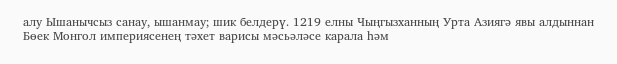алу Ышанычсыз санау, ышанмау; шик белдерү. 1219 елны Чыңгызханның Урта Азиягә явы алдыннан Бөек Монгол империясенең тәхет варисы мәсьәләсе карала һәм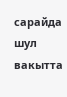сарайда шул вакытта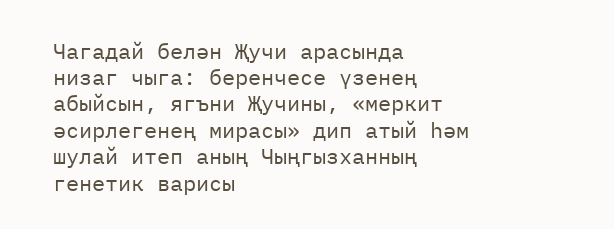Чагадай белән Җучи арасында низаг чыга: беренчесе үзенең абыйсын, ягъни Җучины, «меркит әсирлегенең мирасы» дип атый һәм шулай итеп аның Чыңгызханның генетик варисы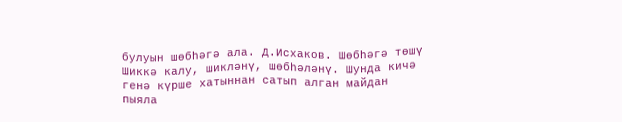булуын шөбһәгә ала. Д.Исхаков. Шөбһәгә төшү Шиккә калу, шикләнү, шөбһәләнү. Шунда кичә генә күрше хатыннан сатып алган майдан пыяла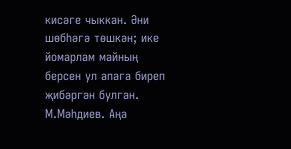кисәге чыккан. Әни шөбһәгә төшкән; ике йомарлам майның берсен ул апага биреп җибәргән булган. М.Мәһдиев. Аңа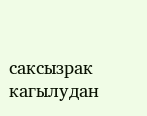саксызрак кагылудан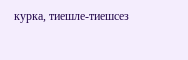курка, тиешле-тиешсез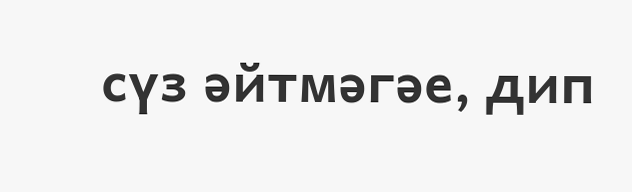сүз әйтмәгәе, дип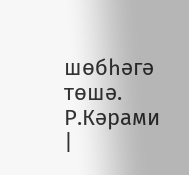шөбһәгә төшә. Р.Кәрами |